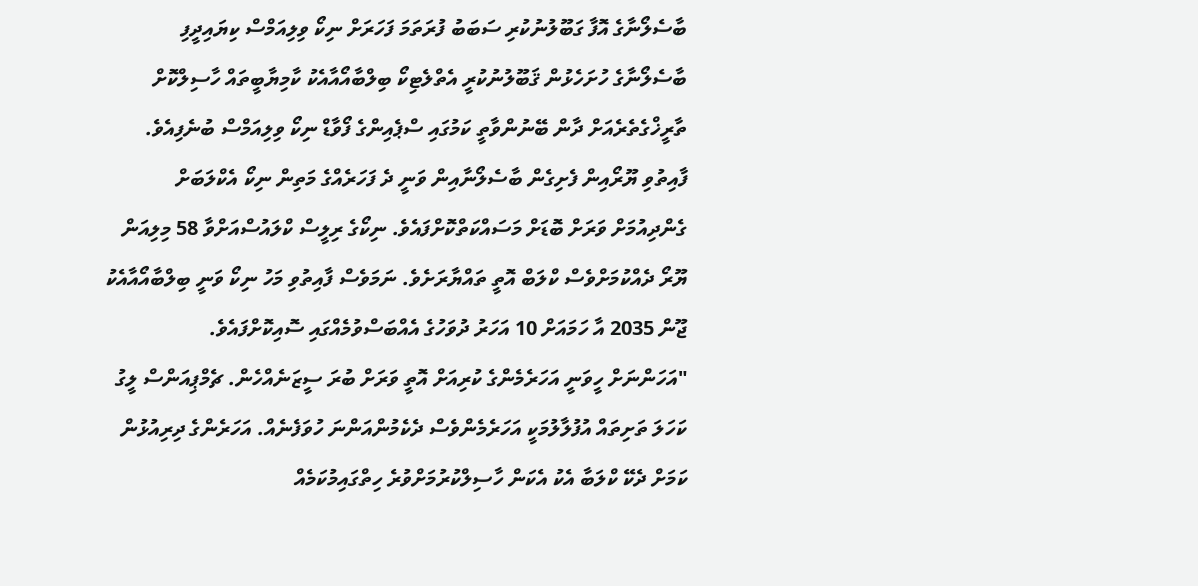ބާސެލޯނާގެ އޮފާ ގަބޫލުނުކުރި ސަބަބު ފުރަތަމަ ފަހަރަށް ނިކޯ ވިލިއަމްސް ކިޔައިދީފި
ބާސެލޯނާގެ ހުށަހެޅުން ޤަބޫލުނުކުރީ އެތްލެޓިކޯ ބިލްބާއޯއާއެކު ކާމިޔާބީތައް ހާސިލްކޮށް ތާރީޚްގެތެރެއަށް ދާން ބޭނުންވާތީ ކަމުގައި ސްޕެއިންގެ ފޯވާޑް ނިކޯ ވިލިއަމްސް ބުނެފިއެވެ.
ފާއިތުވި ޔޫރޯއިން ފެށިގެން ބާސެލޯނާއިން ވަނީ ދެ ފަހަރެއްގެ މަތިން ނިކޯ އެކްލަބަށް ގެންދިއުމަށް ވަރަށް ބޮޑަށް މަސައްކަތްކޮށްފައެވެ. ނިކޯގެ ރިލީސް ކްލައުސްއަށްވާ 58 މިލިއަން ޔޫރޯ ދެއްކުމަށްވެސް ކްލަބް އޮތީ ތައްޔާރަށެވެ. ނަމަވެސް ފާއިތުވި މަހު ނިކޯ ވަނީ ބިލްބާއޯއާއެކު ޖޫން 2035 އާ ހަމައަށް 10 އަހަރު ދުވަހުގެ އެއްބަސްވުމެއްގައި ސޮއިކޮށްފައެވެ.
"އަހަންނަށް ހީވަނީ އަހަރެމެންގެ ކުރިއަށް އޮތީ ވަރަށް ބުރަ ސީޒަނެއްހެން. ޗެމްޕިއަންސް ލީގު ކަހަލަ ތަށިތައް އުފުލާލުމަކީ އަހަރެމެންވެސް ދެކެމުންއަންނަ ހުވަފެނެއް. އަހަރެންގެ ދިރިއުޅުން ކަމަށް ދެކޭ ކްލަބާ އެކު އެކަން ހާސިލްކުރުމަށްވުރެ ހިތްގައިމުކަމެއް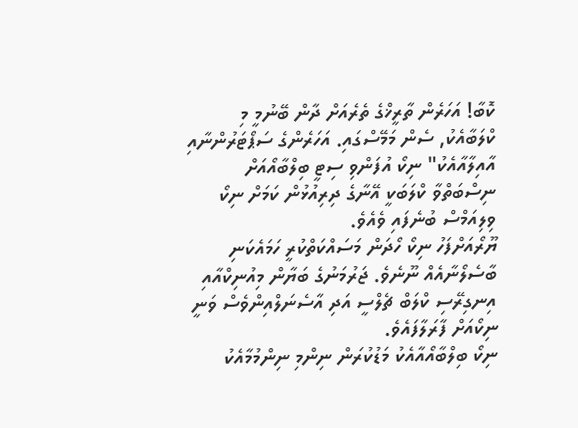ކޮބާ! އަހަރެން ތާރީޚްގެ ތެރެއަށް ދާން ބޭނުމީ މި ކްލަބާއެކު, ސެން މަމޭސްގައި. އަހަރެންގެ ސަޕޯޓަރުންނާއި އާއިލާއާއެކު" ނިކޯ އުފަންވި ސިޓީ ބިލްބާއޯއަށް ނިސްބަތްވާ ކްލަބަކީ އޭނާގެ ދިރިއުޅުން ކަމަށް ނިކޯ ވިލިއަމްސް ބުނެފައި ވެއެވެ.
ޔޫރޯއަށްފަހު ނިކޯ ހޯދަން މަސައްކަތްކުރީ ހަމައެކަނި ބާސެލޯނާއެއް ނޫނެވެ. ޖަރުމަނުގެ ބަޔާން މިއުނިކްއާއި އިނގިރޭސި ކްލަބް ޗެލްސީ އަދި އާސެނަލްއިންވެސް ވަނީ ނިކޯއަށް ފާރަލާފައެވެ.
ނިކޯ ބިލްބާއޯއާއެކު މަޑުކުރަން ނިންމި ނިންމުމާއެކު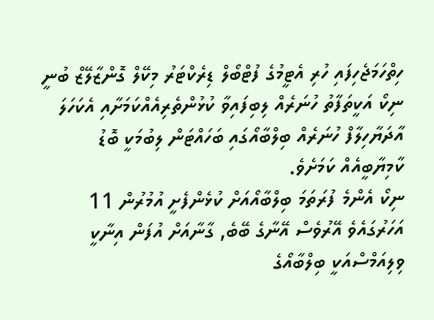ހިތްހަމަޖެހިފައި ހުރި އެޓީމުގެ ފުޓްބޯލް ޑިރެކްޓަރު މިކޭލް ގޮންޒާލޭޒް ބުނީ ނިކޯ އަކީތަފާތު ހުނަރެއް ލިބިފައިވާ ކުޅުންތެރިއެއްކަމަށާއި އެކަހަލަ އާދަޔާހިލާފް ހުނަރެއް ބިލްބާއޯގައި ބަހައްޓަން ލިބުމަކީ ބޮޑު ކާމިޔާބީއެއް ކަމަށެވެ.
ނިކޯ އެންމެ ފުރަތަމަ ބިލްބާއޯއަށް ކުޅެންފެށީ އުމުރުން 11 އަހަރުގައެވެ އޭރުވެސް އޭނާގެ ބޭބެ, ގާނާއަށް އުފަން އިނާކީ ވިލިއަމްސްއަކީ ބިލްބާއޯގެ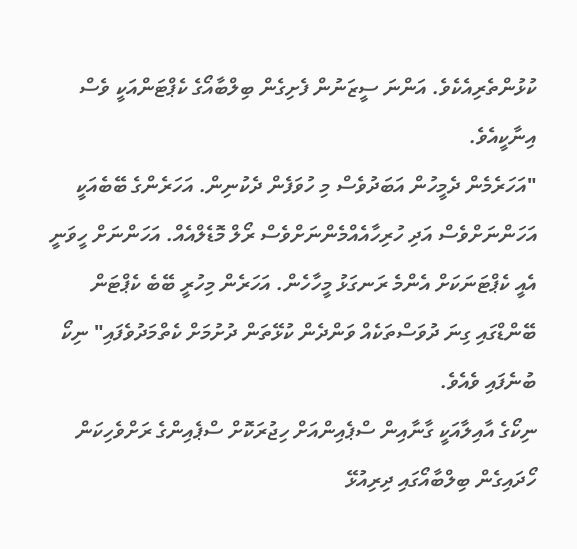ކުޅުންތެރިއެކެވެ. އަންނަ ސީޒަނުން ފެށިގެން ބިލްބާއޯގެ ކެޕްޓަންއަކީ ވެސް އިނާކީއެވެ.
"އަހަރެމެން ދެމީހުން އަބަދުވެސް މި ހުވަފެން ދެކުނިން. އަހަރެންގެ ބޭބެއަކީ އަހަންނަށްވެސް އަދި ހުރިހާއެއްމެންނަށްވެސް ރޯލް މޮޑެލްއެއް. އަހަންނަށް ހީވަނީ އެއީ ކެޕްޓަނަކަށް އެންމެ ރަނގަޅު މީހާހެން. އަހަރެން މިހުރީ ބޭބެ ކެޕްޓަން ބޭންޑްގައި ގިނަ ދުވަސްތަކެއް ވަންދެން ކުޅޭތަން ދުށުމަށް ކެތްމަދުވެފައި" ނިކޯ ބުނެފައި ވެއެވެ.
ނިކޯގެ އާއިލާއަކީ ގާނާއިން ސްޕެއިންއަށް ހިޖުރަކޮށް ސްޕެއިންގެ ރަށްވެހިކަން ހޯދައިގެން ބިލްބާއޯގައި ދިރިއުޅޭ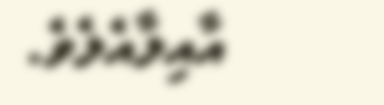އާއިލާއެލެވެ.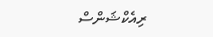ރިއެކްޝަންސް